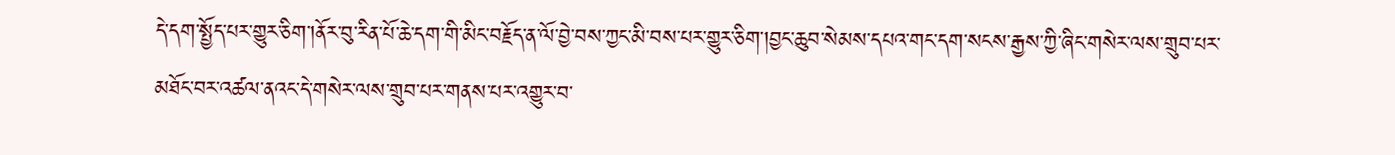དེ་དག་སྤྱོད་པར་གྱུར་ཅིག་།ནོར་བུ་རིན་པོ་ཆེ་དག་གི་མིང་བརྗོད་ན་ལོ་བྱེ་བས་ཀྱང་མི་བས་པར་གྱུར་ཅིག་།བྱང་ཆུབ་སེམས་དཔའ་གང་དག་སངས་རྒྱས་ཀྱི་ཞིང་གསེར་ལས་གྲུབ་པར་མཐོང་བར་འཚལ་ནའང་དེ་གསེར་ལས་གྲུབ་པར་གནས་པར་འགྱུར་བ་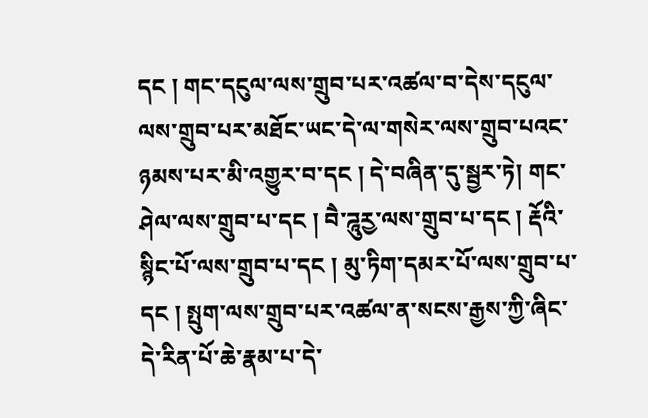དང ། གང་དངུལ་ལས་གྲུབ་པར་འཚལ་བ་དེས་དངུལ་ལས་གྲུབ་པར་མཐོང་ཡང་དེ་ལ་གསེར་ལས་གྲུབ་པའང་ཉམས་པར་མི་འགྱུར་བ་དང ། དེ་བཞིན་དུ་སྦྱར་ཏེ། གང་ཤེལ་ལས་གྲུབ་པ་དང ། བཻ་ཌཱུརྱ་ལས་གྲུབ་པ་དང ། རྡོའི་སྙིང་པོ་ལས་གྲུབ་པ་དང ། མུ་ཏིག་དམར་པོ་ལས་གྲུབ་པ་དང ། སྤུག་ལས་གྲུབ་པར་འཚལ་ན་སངས་རྒྱས་ཀྱི་ཞིང་དེ་རིན་པོ་ཆེ་རྣམ་པ་དེ་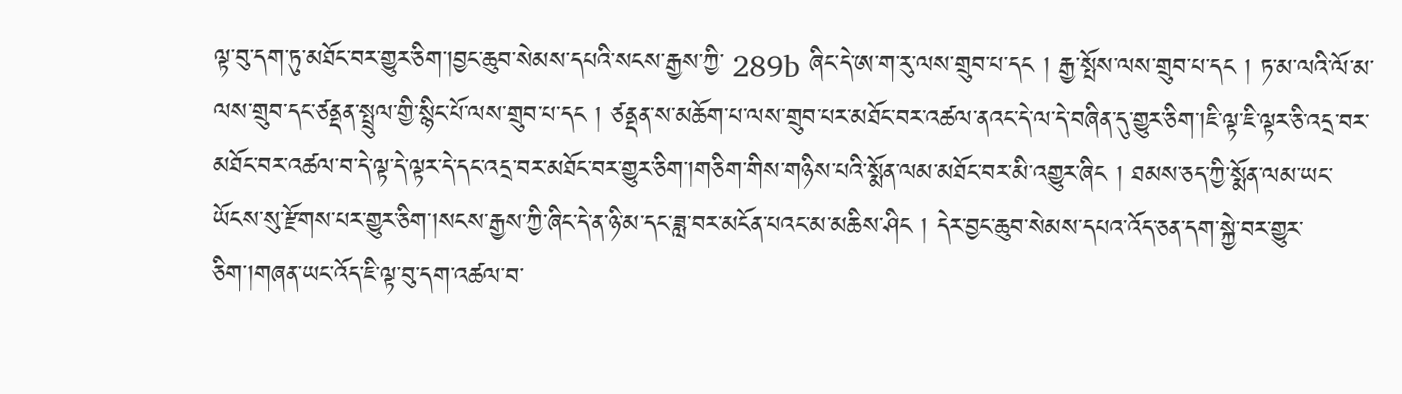ལྟ་བུ་དག་ཏུ་མཐོང་བར་གྱུར་ཅིག་།བྱང་ཆུབ་སེམས་དཔའི་སངས་རྒྱས་ཀྱི་ 289b ཞིང་དེ་ཨ་ག་རུ་ལས་གྲུབ་པ་དང ། རྒྱ་སྤོས་ལས་གྲུབ་པ་དང ། ཏ་མ་ལའི་ལོ་མ་ལས་གྲུབ་དང་ཙནྡན་སྤྲུལ་གྱི་སྙིང་པོ་ལས་གྲུབ་པ་དང ། ཙནྡན་ས་མཆོག་པ་ལས་གྲུབ་པར་མཐོང་བར་འཚལ་ནའང་དེ་ལ་དེ་བཞིན་དུ་གྱུར་ཅིག་།ཇི་ལྟ་ཇི་ལྟར་ཅི་འདྲ་བར་མཐོང་བར་འཚལ་བ་དེ་ལྟ་དེ་ལྟར་དེ་དང་འདྲ་བར་མཐོང་བར་གྱུར་ཅིག་།གཅིག་གིས་གཉིས་པའི་སྨོན་ལམ་མཐོང་བར་མི་འགྱུར་ཞིང ། ཐམས་ཅད་ཀྱི་སྨོན་ལམ་ཡང་ཡོངས་སུ་རྫོགས་པར་གྱུར་ཅིག་།སངས་རྒྱས་ཀྱི་ཞིང་དེ་ན་ཉི་མ་དང་ཟླ་བར་མངོན་པའང་མ་མཆིས་ཤིང ། དེར་བྱང་ཆུབ་སེམས་དཔའ་འོད་ཅན་དག་སྐྱེ་བར་གྱུར་ཅིག་།གཞན་ཡང་འོད་ཇི་ལྟ་བུ་དག་འཚལ་བ་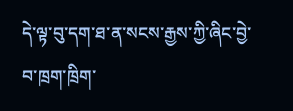དེ་ལྟ་བུ་དག་ཐ་ན་སངས་རྒྱས་ཀྱི་ཞིང་བྱེ་བ་ཁྲག་ཁྲིག་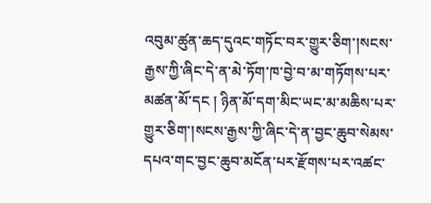འབུམ་ཚུན་ཆད་དུའང་གཏོང་བར་གྱུར་ཅིག་།སངས་རྒྱས་ཀྱི་ཞིང་དེ་ན་མེ་ཏོག་ཁ་བྱེ་བ་མ་གཏོགས་པར་མཚན་མོ་དང ། ཉིན་མོ་དག་མིང་ཡང་མ་མཆིས་པར་གྱུར་ཅིག་།སངས་རྒྱས་ཀྱི་ཞིང་དེ་ན་བྱང་ཆུབ་སེམས་དཔའ་གང་བྱང་ཆུབ་མངོན་པར་རྫོགས་པར་འཚང་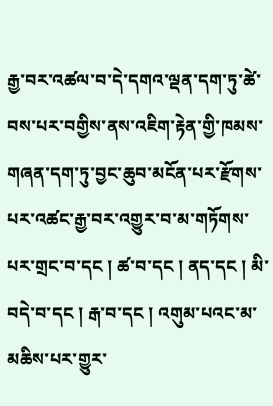རྒྱ་བར་འཚལ་བ་དེ་དགའ་ལྡན་དག་ཏུ་ཚེ་བས་པར་བགྱིས་ནས་འཇིག་རྟེན་གྱི་ཁམས་གཞན་དག་ཏུ་བྱང་ཆུབ་མངོན་པར་རྫོགས་པར་འཚང་རྒྱ་བར་འགྱུར་བ་མ་གཏོགས་པར་གྲང་བ་དང ། ཚ་བ་དང ། ནད་དང ། མི་བདེ་བ་དང ། རྒ་བ་དང ། འགུམ་པའང་མ་མཆིས་པར་གྱུར་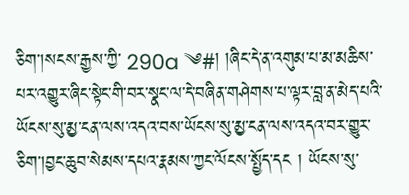ཅིག་།སངས་རྒྱས་ཀྱི་ 290a ༄#། །ཞིང་དེ་ན་འགུམ་པ་མ་མཆིས་པར་འགྱུར་ཞིང་སྟེང་གི་བར་སྣང་ལ་དེ་བཞིན་གཤེགས་པ་ལྟར་བླ་ན་མེད་པའི་ཡོངས་སུ་མྱ་ངན་ལས་འདའ་བས་ཡོངས་སུ་མྱ་ངན་ལས་འདའ་བར་གྱུར་ཅིག་།བྱང་ཆུབ་སེམས་དཔའ་རྣམས་ཀྱང་ལོངས་སྤྱོད་དང ། ཡོངས་སུ་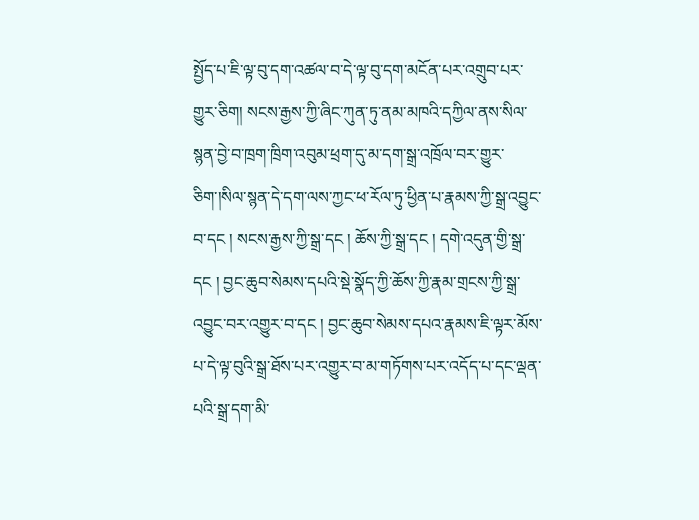སྤྱོད་པ་ཇི་ལྟ་བུ་དག་འཚལ་བ་དེ་ལྟ་བུ་དག་མངོན་པར་འགྲུབ་པར་གྱུར་ཅིག། སངས་རྒྱས་ཀྱི་ཞིང་ཀུན་ཏུ་ནམ་མཁའི་དཀྱིལ་ནས་སིལ་སྙན་བྱེ་བ་ཁྲག་ཁྲིག་འབུམ་ཕྲག་དུ་མ་དག་སྒྲ་འཁྲོལ་བར་གྱུར་ཅིག་།སིལ་སྙན་དེ་དག་ལས་ཀྱང་ཕ་རོལ་ཏུ་ཕྱིན་པ་རྣམས་ཀྱི་སྒྲ་འབྱུང་བ་དང ། སངས་རྒྱས་ཀྱི་སྒྲ་དང ། ཆོས་ཀྱི་སྒྲ་དང ། དགེ་འདུན་གྱི་སྒྲ་དང ། བྱང་ཆུབ་སེམས་དཔའི་སྡེ་སྣོད་ཀྱི་ཆོས་ཀྱི་རྣམ་གྲངས་ཀྱི་སྒྲ་འབྱུང་བར་འགྱུར་བ་དང ། བྱང་ཆུབ་སེམས་དཔའ་རྣམས་ཇི་ལྟར་མོས་པ་དེ་ལྟ་བུའི་སྒྲ་ཐོས་པར་འགྱུར་བ་མ་གཏོགས་པར་འདོད་པ་དང་ལྡན་པའི་སྒྲ་དག་མི་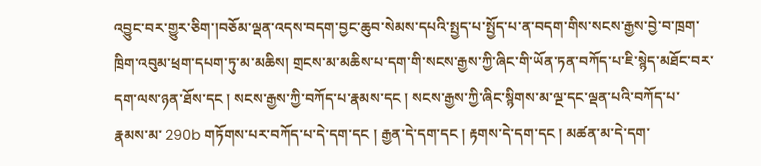འབྱུང་བར་གྱུར་ཅིག་།བཅོམ་ལྡན་འདས་བདག་བྱང་ཆུབ་སེམས་དཔའི་སྤྱད་པ་སྤྱོད་པ་ན་བདག་གིས་སངས་རྒྱས་བྱེ་བ་ཁྲག་ཁྲིག་འབུམ་ཕྲག་དཔག་ཏུ་མ་མཆིས། གྲངས་མ་མཆིས་པ་དག་གི་སངས་རྒྱས་ཀྱི་ཞིང་གི་ཡོན་ཏན་བཀོད་པ་ཇི་སྙེད་མཐོང་བར་དག་ལས་ཉན་ཐོས་དང ། སངས་རྒྱས་ཀྱི་བཀོད་པ་རྣམས་དང ། སངས་རྒྱས་ཀྱི་ཞིང་སྙིགས་མ་ལྔ་དང་ལྡན་པའི་བཀོད་པ་རྣམས་མ་ 290b གཏོགས་པར་བཀོད་པ་དེ་དག་དང ། རྒྱན་དེ་དག་དང ། རྟགས་དེ་དག་དང ། མཚན་མ་དེ་དག་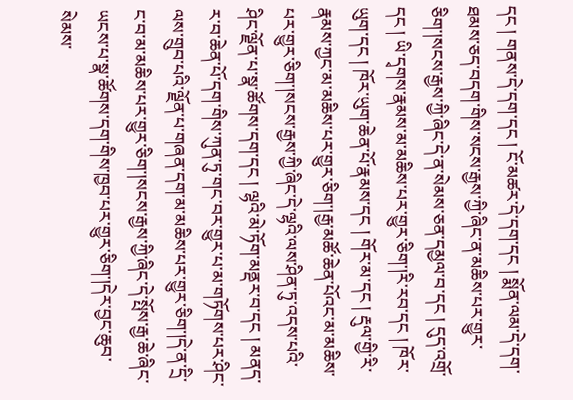དང ། གནས་དེ་དག་དང ། ངོ་མཚར་དེ་དག་དང ། སྨོན་ལམ་དེ་དག་ཐམས་ཅད་བདག་གིས་སངས་རྒྱས་ཀྱི་ཞིང་ན་མཆིས་པར་གྱུར་ཅིག་།སངས་རྒྱས་ཀྱི་ཞིང་དེ་ན་སེམས་ཅན་དམྱལ་བ་དང ། དུད་འགྲོ་དང ། ཡི་དྭགས་རྣམས་མ་མཆིས་པར་གྱུར་ཅིག་།རི་རབ་དང ། ཁོར་ཡུག་དང ། ཁོར་ཡུག་ཆེན་པོ་རྣམས་དང ། གོར་མ་དང ། རྡུལ་གྱི་རི་རྣམས་ཀྱང་མ་མཆིས་པར་གྱུར་ཅིག་།རྒྱ་མཚོ་ཆེན་པོའང་མ་མཆིས་པར་གྱུར་ཅིག་།སངས་རྒྱས་ཀྱི་ཞིང་དེ་ལྷའི་ལས་ཤིན་ཏུ་འདས་པའི་ཤིང་ལྗོན་པ་སྣ་ཚོགས་དག་དང ། ལྷའི་མེ་ཏོག་མནྡར་བ་དང ། མནད་ར་བ་ཆེན་པོ་དག་གིས་ཀུན་ཏུ་གང་བར་གྱུར་པ་མ་གཏོགས་པར་ཤིང་ལས་གྲུབ་པའི་ལྗོན་པ་གཞན་དག་མ་མཆིས་པར་གྱུར་ཅིག་།དེ་ན་དྲི་ང་བ་མ་མཆིས་པར་གྱུར་ཅིག་།སངས་རྒྱས་ཀྱི་ཞིང་དེ་སྤོས་རྒྱ་ཆེ་ཞིང་ཡངས་པ་སྣ་ཚོགས་དག་གིས་ཁྱབ་པར་གྱུར་ཅིག་།དེར་བྱང་ཆུབ་སེམས་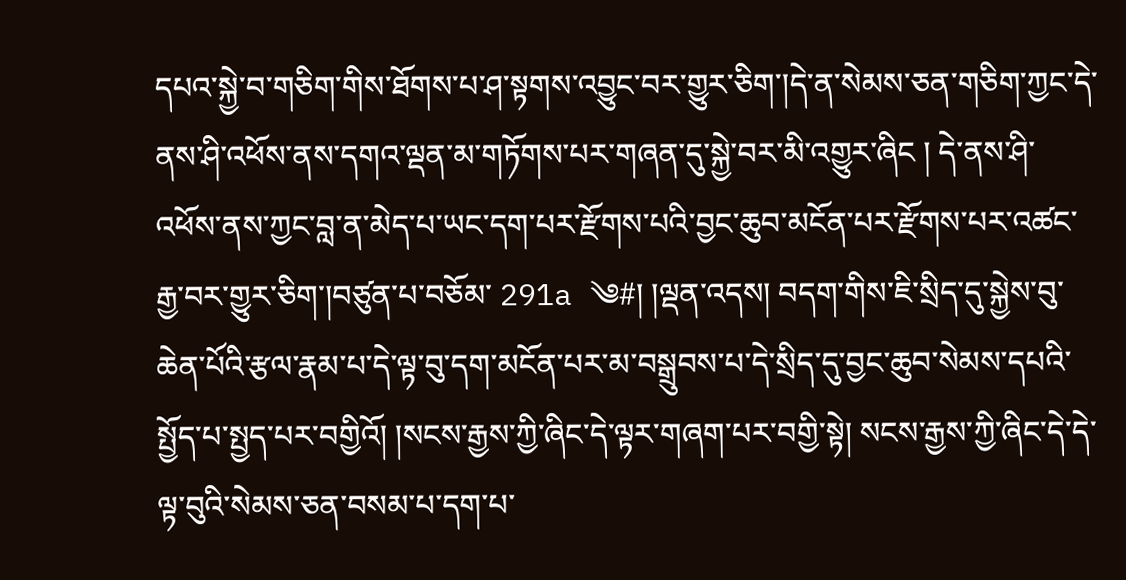དཔའ་སྐྱེ་བ་གཅིག་གིས་ཐོགས་པ་ཤ་སྟགས་འབྱུང་བར་གྱུར་ཅིག་།དེ་ན་སེམས་ཅན་གཅིག་ཀྱང་དེ་ནས་ཤི་འཕོས་ནས་དགའ་ལྡན་མ་གཏོགས་པར་གཞན་དུ་སྐྱེ་བར་མི་འགྱུར་ཞིང ། དེ་ནས་ཤི་འཕོས་ནས་ཀྱང་བླ་ན་མེད་པ་ཡང་དག་པར་རྫོགས་པའི་བྱང་ཆུབ་མངོན་པར་རྫོགས་པར་འཚང་རྒྱ་བར་གྱུར་ཅིག་།བཙུན་པ་བཅོམ་ 291a ༄#། །ལྡན་འདས། བདག་གིས་ཇི་སྲིད་དུ་སྐྱེས་བུ་ཆེན་པོའི་རྩལ་རྣམ་པ་དེ་ལྟ་བུ་དག་མངོན་པར་མ་བསྒྲུབས་པ་དེ་སྲིད་དུ་བྱང་ཆུབ་སེམས་དཔའི་སྤྱོད་པ་སྤྱད་པར་བགྱིའོ། །སངས་རྒྱས་ཀྱི་ཞིང་དེ་ལྟར་གཞག་པར་བགྱི་སྟེ། སངས་རྒྱས་ཀྱི་ཞིང་དེ་དེ་ལྟ་བུའི་སེམས་ཅན་བསམ་པ་དག་པ་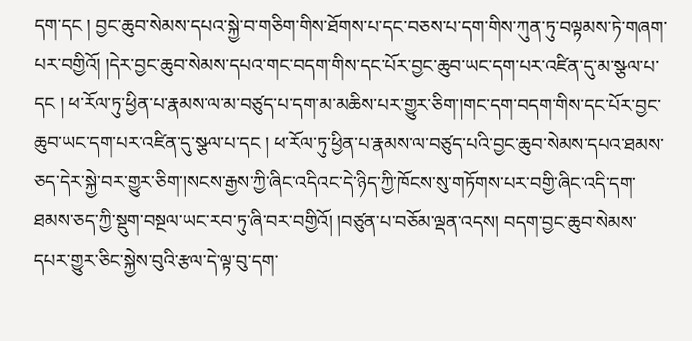དག་དང ། བྱང་ཆུབ་སེམས་དཔའ་སྐྱེ་བ་གཅིག་གིས་ཐོགས་པ་དང་བཅས་པ་དག་གིས་ཀུན་ཏུ་བལྟམས་ཏེ་གཞག་པར་བགྱིའོ། །དེར་བྱང་ཆུབ་སེམས་དཔའ་གང་བདག་གིས་དང་པོར་བྱང་ཆུབ་ཡང་དག་པར་འཛིན་དུ་མ་སྩལ་པ་དང ། ཕ་རོལ་ཏུ་ཕྱིན་པ་རྣམས་ལ་མ་བཙུད་པ་དག་མ་མཆིས་པར་གྱུར་ཅིག་།གང་དག་བདག་གིས་དང་པོར་བྱང་ཆུབ་ཡང་དག་པར་འཛིན་དུ་སྩལ་པ་དང ། ཕ་རོལ་ཏུ་ཕྱིན་པ་རྣམས་ལ་བཙུད་པའི་བྱང་ཆུབ་སེམས་དཔའ་ཐམས་ཅད་དེར་སྐྱེ་བར་གྱུར་ཅིག་།སངས་རྒྱས་ཀྱི་ཞིང་འདིའང་དེ་ཉིད་ཀྱི་ཁོངས་སུ་གཏོགས་པར་བགྱི་ཞིང་འདི་དག་ཐམས་ཅད་ཀྱི་སྡུག་བསྔལ་ཡང་རབ་ཏུ་ཞི་བར་བགྱིའོ། །བཙུན་པ་བཅོམ་ལྡན་འདས། བདག་བྱང་ཆུབ་སེམས་དཔར་གྱུར་ཅིང་སྐྱེས་བུའི་རྩལ་དེ་ལྟ་བུ་དག་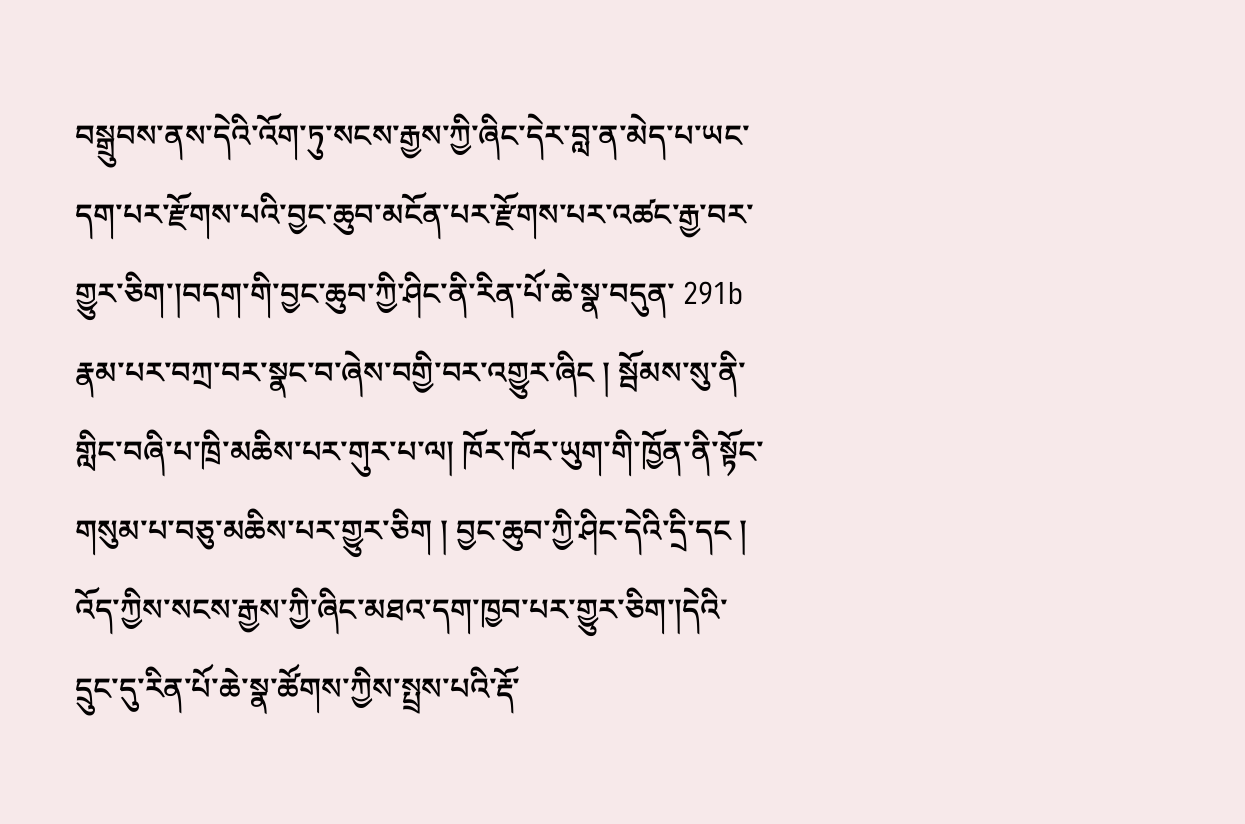བསྒྲུབས་ནས་དེའི་འོག་ཏུ་སངས་རྒྱས་ཀྱི་ཞིང་དེར་བླ་ན་མེད་པ་ཡང་དག་པར་རྫོགས་པའི་བྱང་ཆུབ་མངོན་པར་རྫོགས་པར་འཚང་རྒྱ་བར་གྱུར་ཅིག་།བདག་གི་བྱང་ཆུབ་ཀྱི་ཤིང་ནི་རིན་པོ་ཆེ་སྣ་བདུན་ 291b རྣམ་པར་བཀྲ་བར་སྣང་བ་ཞེས་བགྱི་བར་འགྱུར་ཞིང ། སྦོམས་སུ་ནི་གླིང་བཞི་པ་ཁྲི་མཆིས་པར་གུར་པ་ལ། ཁོར་ཁོར་ཡུག་གི་ཁྱོན་ནི་སྟོང་གསུམ་པ་བཅུ་མཆིས་པར་གྱུར་ཅིག ། བྱང་ཆུབ་ཀྱི་ཤིང་དེའི་དྲི་དང ། འོད་ཀྱིས་སངས་རྒྱས་ཀྱི་ཞིང་མཐའ་དག་ཁྱབ་པར་གྱུར་ཅིག་།དེའི་དྲུང་དུ་རིན་པོ་ཆེ་སྣ་ཚོགས་ཀྱིས་སྤྲས་པའི་རྡོ་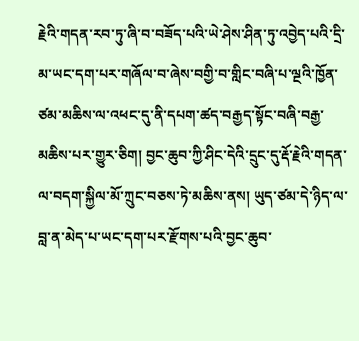རྗེའི་གདན་རབ་ཏུ་ཞི་བ་བཟོད་པའི་ཡེ་ཤེས་ཤིན་ཏུ་འབྱེད་པའི་དྲི་མ་ཡང་དག་པར་གཞོལ་བ་ཞེས་བགྱི་བ་གླིང་བཞི་པ་ལྔའི་ཁྱོན་ཙམ་མཆིས་ལ་འཕང་དུ་ནི་དཔག་ཚད་བརྒྱད་སྟོང་བཞི་བརྒྱ་མཆིས་པར་གྱུར་ཅིག། བྱང་ཆུབ་ཀྱི་ཤིང་དེའི་དྲུང་དུ་རྡོ་རྗེའི་གདན་ལ་བདག་སྐྱིལ་མོ་ཀྲུང་བཅས་ཏེ་མཆིས་ནས། ཡུད་ཙམ་དེ་ཉིད་ལ་བླ་ན་མེད་པ་ཡང་དག་པར་རྫོགས་པའི་བྱང་ཆུབ་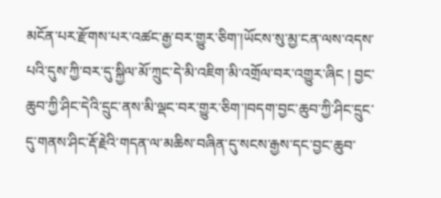མངོན་པར་རྫོགས་པར་འཚང་རྒྱ་བར་གྱུར་ཅིག་།ཡོངས་སུ་མྱ་ངན་ལས་འདས་པའི་དུས་ཀྱི་བར་དུ་སྐྱིལ་མོ་ཀྲུང་དེ་མི་འཇིག་མི་འགྲོལ་བར་འགྱུར་ཞིང ། བྱང་ཆུབ་ཀྱི་ཤིང་དེའི་དྲུང་ནས་མི་ལྡང་བར་གྱུར་ཅིག་།བདག་བྱང་ཆུབ་ཀྱི་ཤིང་དྲུང་དུ་གནས་ཤིང་རྡོ་རྗེའི་གདན་ལ་མཆིས་བཞིན་དུ་སངས་རྒྱས་དང་བྱང་ཆུབ་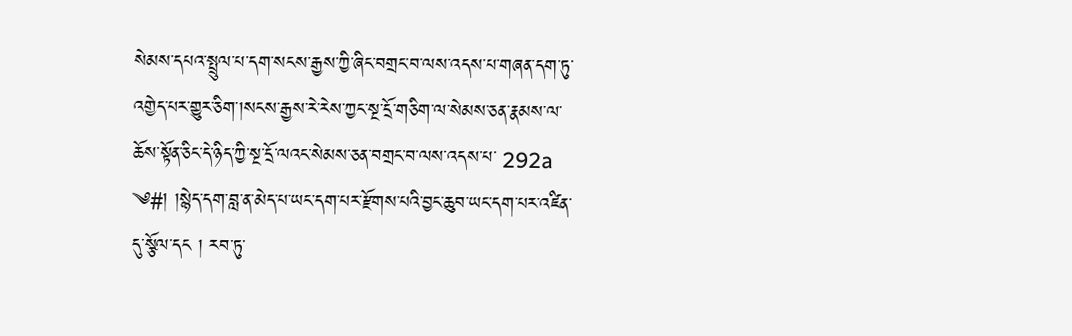སེམས་དཔའ་སྤྲུལ་པ་དག་སངས་རྒྱས་ཀྱི་ཞིང་བགྲང་བ་ལས་འདས་པ་གཞན་དག་ཏུ་འགྱེད་པར་གྱུར་ཅིག་།སངས་རྒྱས་རེ་རེས་ཀྱང་སྔ་དྲོ་གཅིག་ལ་སེམས་ཅན་རྣམས་ལ་ཆོས་སྟོན་ཅིང་དེ་ཉིད་ཀྱི་སྔ་དྲོ་ལའང་སེམས་ཅན་བགྲང་བ་ལས་འདས་པ་ 292a ༄#། །སྙེད་དག་བླ་ན་མེད་པ་ཡང་དག་པར་རྫོགས་པའི་བྱང་ཆུབ་ཡང་དག་པར་འཛིན་དུ་སྩོལ་དང ། རབ་ཏུ་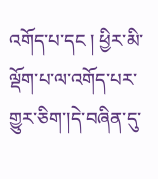འགོད་པ་དང ། ཕྱིར་མི་ལྡོག་པ་ལ་འགོད་པར་གྱུར་ཅིག་།དེ་བཞིན་དུ་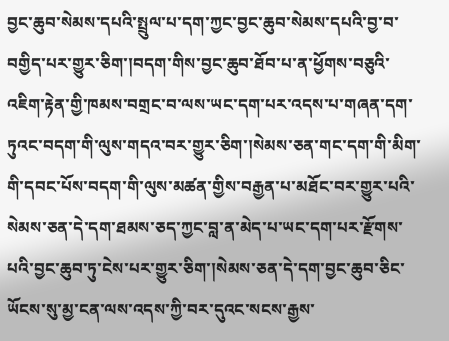བྱང་ཆུབ་སེམས་དཔའི་སྤྲུལ་པ་དག་ཀྱང་བྱང་ཆུབ་སེམས་དཔའི་བྱ་བ་བགྱིད་པར་གྱུར་ཅིག་།བདག་གིས་བྱང་ཆུབ་ཐོབ་པ་ན་ཕྱོགས་བཅུའི་འཇིག་རྟེན་གྱི་ཁམས་བགྲང་བ་ལས་ཡང་དག་པར་འདས་པ་གཞན་དག་ཏུའང་བདག་གི་ལུས་གདའ་བར་གྱུར་ཅིག་།སེམས་ཅན་གང་དག་གི་མིག་གི་དབང་པོས་བདག་གི་ལུས་མཚན་གྱིས་བརྒྱན་པ་མཐོང་བར་གྱུར་པའི་སེམས་ཅན་དེ་དག་ཐམས་ཅད་ཀྱང་བླ་ན་མེད་པ་ཡང་དག་པར་རྫོགས་པའི་བྱང་ཆུབ་ཏུ་ངེས་པར་གྱུར་ཅིག་།སེམས་ཅན་དེ་དག་བྱང་ཆུབ་ཅིང་ཡོངས་སུ་མྱ་ངན་ལས་འདས་ཀྱི་བར་དུའང་སངས་རྒྱས་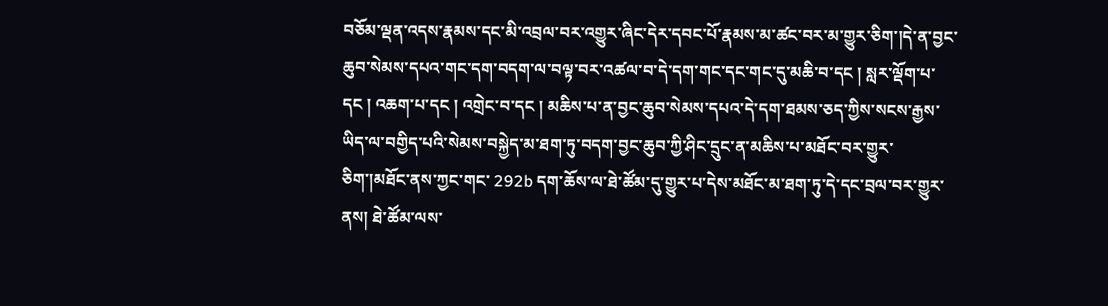བཅོམ་ལྡན་འདས་རྣམས་དང་མི་འབྲལ་བར་འགྱུར་ཞིང་དེར་དབང་པོ་རྣམས་མ་ཚང་བར་མ་གྱུར་ཅིག་།དེ་ན་བྱང་ཆུབ་སེམས་དཔའ་གང་དག་བདག་ལ་བལྟ་བར་འཚལ་བ་དེ་དག་གང་དང་གང་དུ་མཆི་བ་དང ། སླར་ལྡོག་པ་དང ། འཆག་པ་དང ། འགྲེང་བ་དང ། མཆིས་པ་ན་བྱང་ཆུབ་སེམས་དཔའ་དེ་དག་ཐམས་ཅད་ཀྱིས་སངས་རྒྱས་ཡིད་ལ་བགྱིད་པའི་སེམས་བསྐྱེད་མ་ཐག་ཏུ་བདག་བྱང་ཆུབ་ཀྱི་ཤིང་དྲུང་ན་མཆིས་པ་མཐོང་བར་གྱུར་ཅིག་།མཐོང་ནས་ཀྱང་གང་ 292b དག་ཆོས་ལ་ཐེ་ཚོམ་དུ་གྱུར་པ་དེས་མཐོང་མ་ཐག་ཏུ་དེ་དང་བྲལ་བར་གྱུར་ནས། ཐེ་ཚོམ་ལས་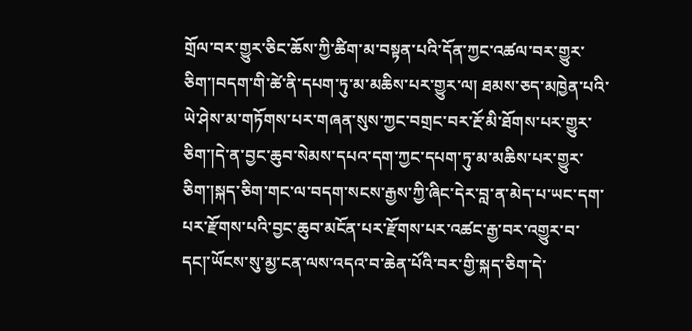གྲོལ་བར་གྱུར་ཅིང་ཆོས་ཀྱི་ཚིག་མ་བསྟན་པའི་དོན་ཀྱང་འཚལ་བར་གྱུར་ཅིག་།བདག་གི་ཚེ་ནི་དཔག་ཏུ་མ་མཆིས་པར་གྱུར་ལ། ཐམས་ཅད་མཁྱེན་པའི་ཡེ་ཤེས་མ་གཏོགས་པར་གཞན་སུས་ཀྱང་བགྲང་བར་རྔོ་མི་ཐོགས་པར་གྱུར་ཅིག་།དེ་ན་བྱང་ཆུབ་སེམས་དཔའ་དག་ཀྱང་དཔག་ཏུ་མ་མཆིས་པར་གྱུར་ཅིག་།སྐད་ཅིག་གང་ལ་བདག་སངས་རྒྱས་ཀྱི་ཞིང་དེར་བླ་ན་མེད་པ་ཡང་དག་པར་རྫོགས་པའི་བྱང་ཆུབ་མངོན་པར་རྫོགས་པར་འཚང་རྒྱ་བར་འགྱུར་བ་དང།་ཡོངས་སུ་མྱ་ངན་ལས་འདའ་བ་ཆེན་པོའི་བར་གྱི་སྐད་ཅིག་དེ་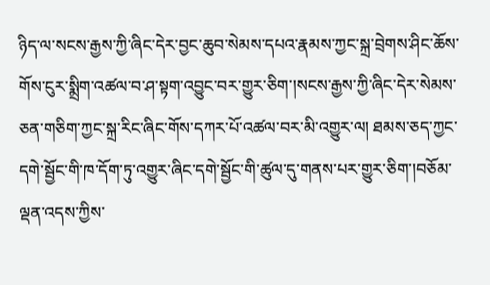ཉིད་ལ་སངས་རྒྱས་ཀྱི་ཞིང་དེར་བྱང་ཆུབ་སེམས་དཔའ་རྣམས་ཀྱང་སྐྲ་བྲེགས་ཤིང་ཆོས་གོས་ངུར་སྨྲིག་འཚལ་བ་ཤ་སྟག་འབྱུང་བར་གྱུར་ཅིག་།སངས་རྒྱས་ཀྱི་ཞིང་དེར་སེམས་ཅན་གཅིག་ཀྱང་སྐྲ་རིང་ཞིང་གོས་དཀར་པོ་འཚལ་བར་མི་འགྱུར་ལ། ཐམས་ཅད་ཀྱང་དགེ་སྦྱོང་གི་ཁ་དོག་ཏུ་འགྱུར་ཞིང་དགེ་སྦྱོང་གི་ཚུལ་དུ་གནས་པར་གྱུར་ཅིག་།བཅོམ་ལྡན་འདས་ཀྱིས་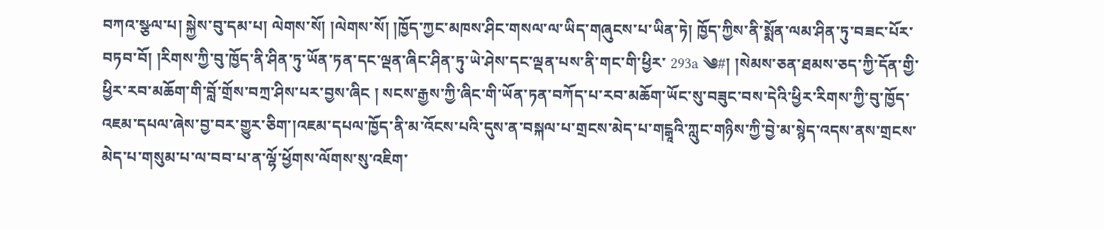བཀའ་སྩལ་པ། སྐྱེས་བུ་དམ་པ། ལེགས་སོ། །ལེགས་སོ། །ཁྱོད་ཀྱང་མཁས་ཤིང་གསལ་ལ་ཡིད་གཞུངས་པ་ཡིན་ཏེ། ཁྱོད་ཀྱིས་ནི་སྨོན་ལམ་ཤིན་ཏུ་བཟང་པོར་བཏབ་བོ། །རིགས་ཀྱི་བུ་ཁྱོད་ནི་ཤིན་ཏུ་ཡོན་ཏན་དང་ལྡན་ཞིང་ཤིན་ཏུ་ཡེ་ཤེས་དང་ལྡན་པས་ནི་གང་གི་ཕྱིར་ 293a ༄#། །སེམས་ཅན་ཐམས་ཅད་ཀྱི་དོན་གྱི་ཕྱིར་རབ་མཆོག་གི་བློ་གྲོས་བཀྲ་ཤིས་པར་བྱས་ཞིང ། སངས་རྒྱས་ཀྱི་ཞིང་གི་ཡོན་ཏན་བཀོད་པ་རབ་མཆོག་ཡོང་སུ་བཟུང་བས་དེའི་ཕྱིར་རིགས་ཀྱི་བུ་ཁྱོད་འཇམ་དཔལ་ཞེས་བྱ་བར་གྱུར་ཅིག་།འཇམ་དཔལ་ཁྱོད་ནི་མ་འོངས་པའི་དུས་ན་བསྐལ་པ་གྲངས་མེད་པ་གངྒཱའི་ཀླུང་གཉིས་ཀྱི་བྱེ་མ་སྙེད་འདས་ནས་གྲངས་མེད་པ་གསུམ་པ་ལ་བབ་པ་ན་ལྷོ་ཕྱོགས་ལོགས་སུ་འཇིག་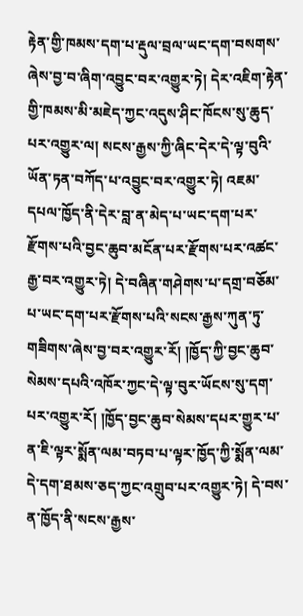རྟེན་གྱི་ཁམས་དག་པ་རྡུལ་བྲལ་ཡང་དག་བསགས་ཞེས་བྱ་བ་ཞིག་འབྱུང་བར་འགྱུར་ཏེ། དེར་འཇིག་རྟེན་གྱི་ཁམས་མི་མཇེད་ཀྱང་འདུས་ཤིང་ཁོངས་སུ་ཆུད་པར་འགྱུར་ལ། སངས་རྒྱས་ཀྱི་ཞིང་དེར་དེ་ལྟ་བུའི་ཡོན་ཏན་བཀོད་པ་འབྱུང་བར་འགྱུར་ཏེ། འཇམ་དཔལ་ཁྱོད་ནི་དེར་བླ་ན་མེད་པ་ཡང་དག་པར་རྫོགས་པའི་བྱང་ཆུབ་མངོན་པར་རྫོགས་པར་འཚང་རྒྱ་བར་འགྱུར་ཏེ། དེ་བཞིན་གཤེགས་པ་དགྲ་བཅོམ་པ་ཡང་དག་པར་རྫོགས་པའི་སངས་རྒྱས་ཀུན་ཏུ་གཟིགས་ཞེས་བྱ་བར་འགྱུར་རོ། །ཁྱོད་ཀྱི་བྱང་ཆུབ་སེམས་དཔའི་འཁོར་ཀྱང་དེ་ལྟ་བུར་ཡོངས་སུ་དག་པར་འགྱུར་རོ། །ཁྱོད་བྱང་ཆུབ་སེམས་དཔར་གྱུར་པ་ན་ཇི་ལྟར་སྨོན་ལམ་བཏབ་པ་ལྟར་ཁྱོད་ཀྱི་སྨོན་ལམ་དེ་དག་ཐམས་ཅད་ཀྱང་འགྲུབ་པར་འགྱུར་ཏེ། དེ་བས་ན་ཁྱོད་ནི་སངས་རྒྱས་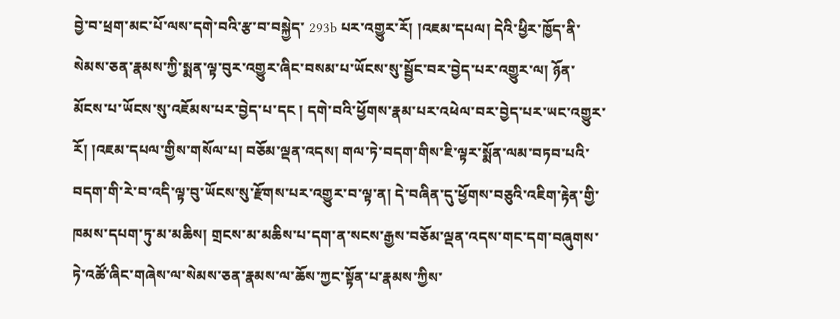བྱེ་བ་ཕྲག་མང་པོ་ལས་དགེ་བའི་རྩ་བ་བསྐྱེད་ 293b པར་འགྱུར་རོ། །འཇམ་དཔལ། དེའི་ཕྱིར་ཁྱོད་ནི་སེམས་ཅན་རྣམས་ཀྱི་སྨན་ལྟ་བུར་འགྱུར་ཞིང་བསམ་པ་ཡོངས་སུ་སྦྱོང་བར་བྱེད་པར་འགྱུར་ལ། ཉོན་མོངས་པ་ཡོངས་སུ་འཇོམས་པར་བྱེད་པ་དང ། དགེ་བའི་ཕྱོགས་རྣམ་པར་འཕེལ་བར་བྱེད་པར་ཡང་འགྱུར་རོ། །འཇམ་དཔལ་གྱིས་གསོལ་པ། བཅོམ་ལྡན་འདས། གལ་ཏེ་བདག་གིས་ཇི་ལྟར་སྨོན་ལམ་བཏབ་པའི་བདག་གི་རེ་བ་འདི་ལྟ་བུ་ཡོངས་སུ་རྫོགས་པར་འགྱུར་བ་ལྟ་ན། དེ་བཞིན་དུ་ཕྱོགས་བཅུའི་འཇིག་རྟེན་གྱི་ཁམས་དཔག་ཏུ་མ་མཆིས། གྲངས་མ་མཆིས་པ་དག་ན་སངས་རྒྱས་བཅོམ་ལྡན་འདས་གང་དག་བཞུགས་ཏེ་འཚོ་ཞིང་གཞེས་ལ་སེམས་ཅན་རྣམས་ལ་ཆོས་ཀྱང་སྟོན་པ་རྣམས་ཀྱིས་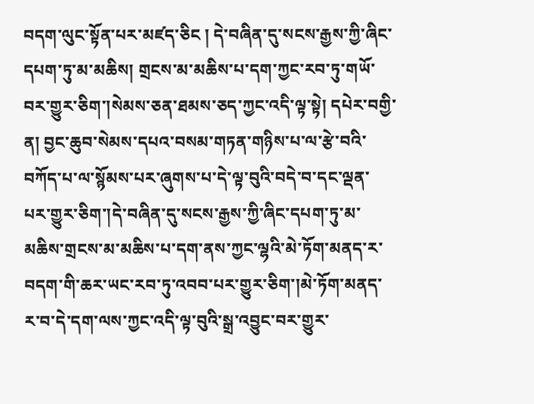བདག་ལུང་སྟོན་པར་མཛད་ཅིང ། དེ་བཞིན་དུ་སངས་རྒྱས་ཀྱི་ཞིང་དཔག་ཏུ་མ་མཆིས། གྲངས་མ་མཆིས་པ་དག་ཀྱང་རབ་ཏུ་གཡོ་བར་གྱུར་ཅིག་།སེམས་ཅན་ཐམས་ཅད་ཀྱང་འདི་ལྟ་སྟེ། དཔེར་བགྱི་ན། བྱང་ཆུབ་སེམས་དཔའ་བསམ་གཏན་གཉིས་པ་ལ་རྩེ་བའི་བཀོད་པ་ལ་སྙོམས་པར་ཞུགས་པ་དེ་ལྟ་བུའི་བདེ་བ་དང་ལྡན་པར་གྱུར་ཅིག་།དེ་བཞིན་དུ་སངས་རྒྱས་ཀྱི་ཞིང་དཔག་ཏུ་མ་མཆིས་གྲངས་མ་མཆིས་པ་དག་ནས་ཀྱང་ལྷའི་མེ་ཏོག་མནད་ར་བདག་གི་ཆར་ཡང་རབ་ཏུ་འབབ་པར་གྱུར་ཅིག་།མེ་ཏོག་མནད་ར་བ་དེ་དག་ལས་ཀྱང་འདི་ལྟ་བུའི་སྒྲ་འབྱུང་བར་གྱུར་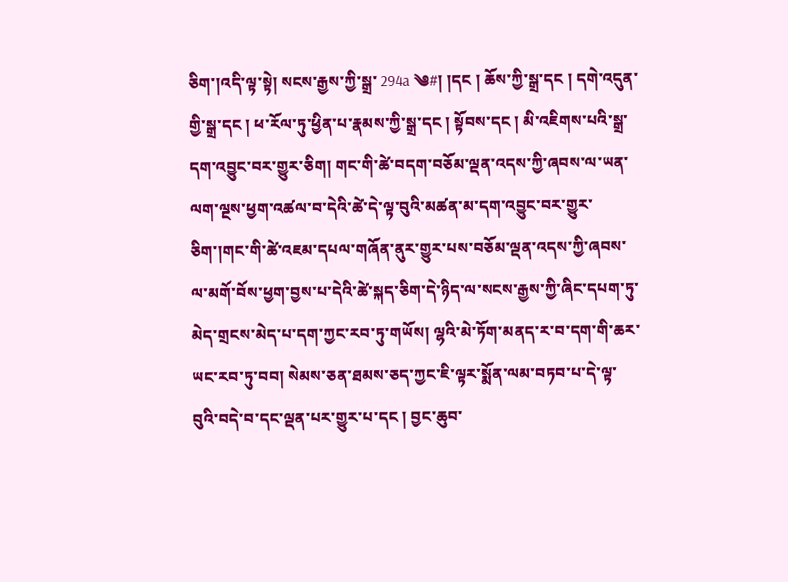ཅིག་།འདི་ལྟ་སྟེ། སངས་རྒྱས་ཀྱི་སྒྲ་ 294a ༄#། །དང ། ཆོས་ཀྱི་སྒྲ་དང ། དགེ་འདུན་གྱི་སྒྲ་དང ། ཕ་རོལ་ཏུ་ཕྱིན་པ་རྣམས་ཀྱི་སྒྲ་དང ། སྟོབས་དང ། མི་འཇིགས་པའི་སྒྲ་དག་འབྱུང་བར་གྱུར་ཅིག། གང་གི་ཚེ་བདག་བཅོམ་ལྡན་འདས་ཀྱི་ཞབས་ལ་ཡན་ལག་ལྔས་ཕྱག་འཚལ་བ་དེའི་ཚེ་དེ་ལྟ་བུའི་མཚན་མ་དག་འབྱུང་བར་གྱུར་ཅིག་།གང་གི་ཚེ་འཇམ་དཔལ་གཞོན་ནུར་གྱུར་པས་བཅོམ་ལྡན་འདས་ཀྱི་ཞབས་ལ་མགོ་བོས་ཕྱག་བྱས་པ་དེའི་ཚེ་སྐད་ཅིག་དེ་ཉིད་ལ་སངས་རྒྱས་ཀྱི་ཞིང་དཔག་ཏུ་མེད་གྲངས་མེད་པ་དག་ཀྱང་རབ་ཏུ་གཡོས། ལྷའི་མེ་ཏོག་མནད་ར་བ་དག་གི་ཆར་ཡང་རབ་ཏུ་བབ། སེམས་ཅན་ཐམས་ཅད་ཀྱང་ཇི་ལྟར་སྨོན་ལམ་བཏབ་པ་དེ་ལྟ་བུའི་བདེ་བ་དང་ལྡན་པར་གྱུར་པ་དང ། བྱང་ཆུབ་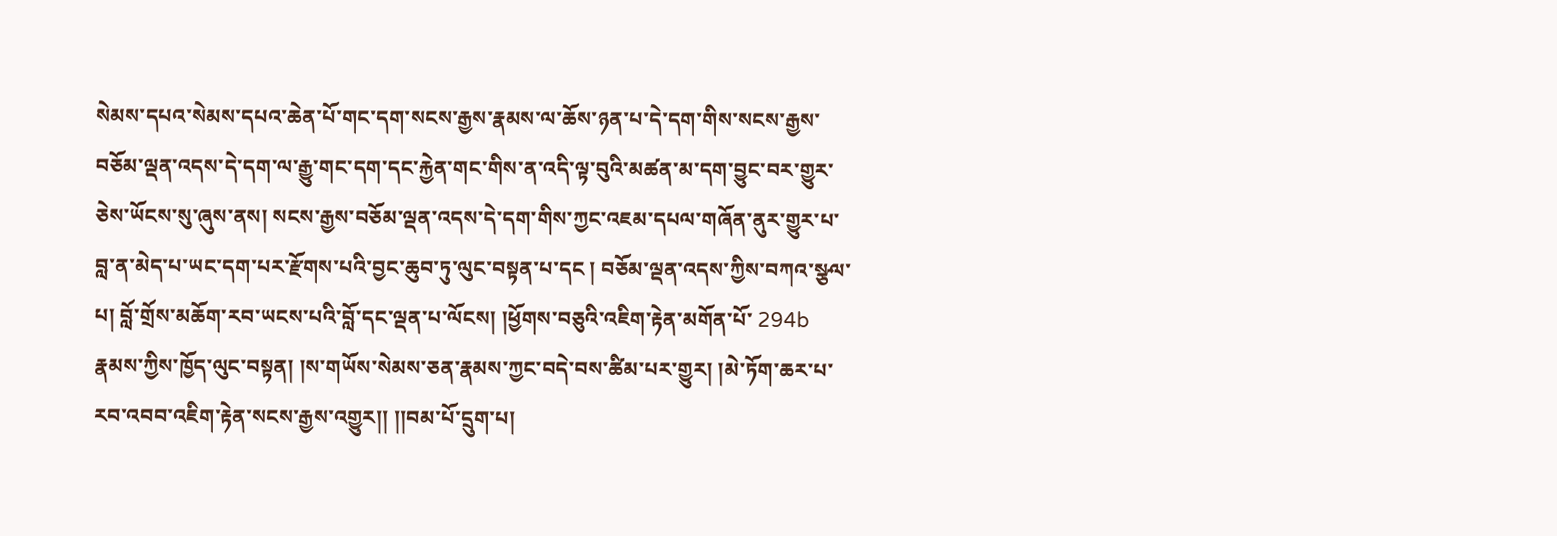སེམས་དཔའ་སེམས་དཔའ་ཆེན་པོ་གང་དག་སངས་རྒྱས་རྣམས་ལ་ཆོས་ཉན་པ་དེ་དག་གིས་སངས་རྒྱས་བཅོམ་ལྡན་འདས་དེ་དག་ལ་རྒྱུ་གང་དག་དང་རྐྱེན་གང་གིས་ན་འདི་ལྟ་བུའི་མཚན་མ་དག་བྱུང་བར་གྱུར་ཅེས་ཡོངས་སུ་ཞུས་ནས། སངས་རྒྱས་བཅོམ་ལྡན་འདས་དེ་དག་གིས་ཀྱང་འཇམ་དཔལ་གཞོན་ནུར་གྱུར་པ་བླ་ན་མེད་པ་ཡང་དག་པར་རྫོགས་པའི་བྱང་ཆུབ་ཏུ་ལུང་བསྟན་པ་དང ། བཅོམ་ལྡན་འདས་ཀྱིས་བཀའ་སྩལ་པ། བློ་གྲོས་མཆོག་རབ་ཡངས་པའི་བློ་དང་ལྡན་པ་ལོངས། །ཕྱོགས་བཅུའི་འཇིག་རྟེན་མགོན་པོ་ 294b རྣམས་ཀྱིས་ཁྱོད་ལུང་བསྟན། །ས་གཡོས་སེམས་ཅན་རྣམས་ཀྱང་བདེ་བས་ཚིམ་པར་གྱུར། །མེ་ཏོག་ཆར་པ་རབ་འབབ་འཇིག་རྟེན་སངས་རྒྱས་འགྱུར།། །།བམ་པོ་དྲུག་པ།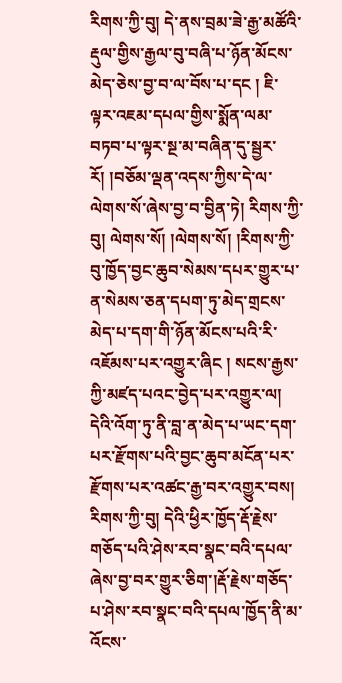རིགས་ཀྱི་བུ། དེ་ནས་བྲམ་ཟེ་རྒྱ་མཚོའི་རྡུལ་གྱིས་རྒྱལ་བུ་བཞི་པ་ཉོན་མོངས་མེད་ཅེས་བྱ་བ་ལ་བོས་པ་དང ། ཇི་ལྟར་འཇམ་དཔལ་གྱིས་སྨོན་ལམ་བཏབ་པ་ལྟར་སྔ་མ་བཞིན་དུ་སྦྱར་རོ། །བཅོམ་ལྡན་འདས་ཀྱིས་དེ་ལ་ལེགས་སོ་ཞེས་བྱ་བ་བྱིན་ཏེ། རིགས་ཀྱི་བུ། ལེགས་སོ། །ལེགས་སོ། །རིགས་ཀྱི་བུ་ཁྱོད་བྱང་ཆུབ་སེམས་དཔར་གྱུར་པ་ན་སེམས་ཅན་དཔག་ཏུ་མེད་གྲངས་མེད་པ་དག་གི་ཉོན་མོངས་པའི་རི་འཇོམས་པར་འགྱུར་ཞིང ། སངས་རྒྱས་ཀྱི་མཛད་པའང་བྱེད་པར་འགྱུར་ལ། དེའི་འོག་ཏུ་ནི་བླ་ན་མེད་པ་ཡང་དག་པར་རྫོགས་པའི་བྱང་ཆུབ་མངོན་པར་རྫོགས་པར་འཚང་རྒྱ་བར་འགྱུར་བས། རིགས་ཀྱི་བུ། དེའི་ཕྱིར་ཁྱོད་རྡོ་རྗེས་གཅོད་པའི་ཤེས་རབ་སྣང་བའི་དཔལ་ཞེས་བྱ་བར་གྱུར་ཅིག་།རྡོ་རྗེས་གཅོད་པ་ཤེས་རབ་སྣང་བའི་དཔལ་ཁྱོད་ནི་མ་འོངས་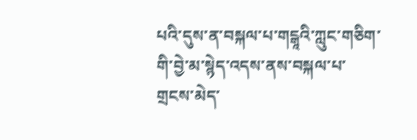པའི་དུས་ན་བསྐལ་པ་གངྒཱའི་ཀླུང་གཅིག་གི་བྱེ་མ་སྙེད་འདས་ནས་བསྐལ་པ་གྲངས་མེད་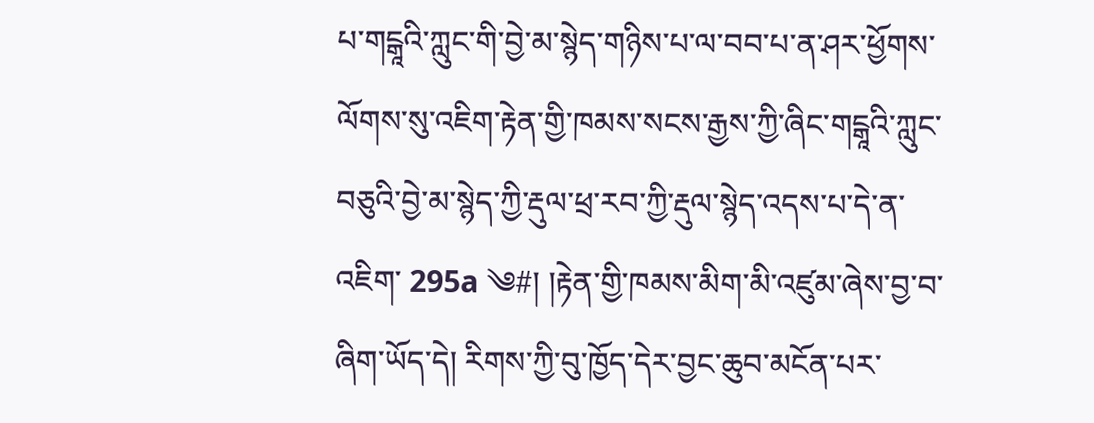པ་གངྒཱའི་ཀླུང་གི་བྱེ་མ་སྙེད་གཉིས་པ་ལ་བབ་པ་ན་ཤར་ཕྱོགས་ལོགས་སུ་འཇིག་རྟེན་གྱི་ཁམས་སངས་རྒྱས་ཀྱི་ཞིང་གངྒཱའི་ཀླུང་བཅུའི་བྱེ་མ་སྙེད་ཀྱི་རྡུལ་ཕྲ་རབ་ཀྱི་རྡུལ་སྙེད་འདས་པ་དེ་ན་འཇིག་ 295a ༄#། །རྟེན་གྱི་ཁམས་མིག་མི་འཛུམ་ཞེས་བྱ་བ་ཞིག་ཡོད་དེ། རིགས་ཀྱི་བུ་ཁྱོད་དེར་བྱང་ཆུབ་མངོན་པར་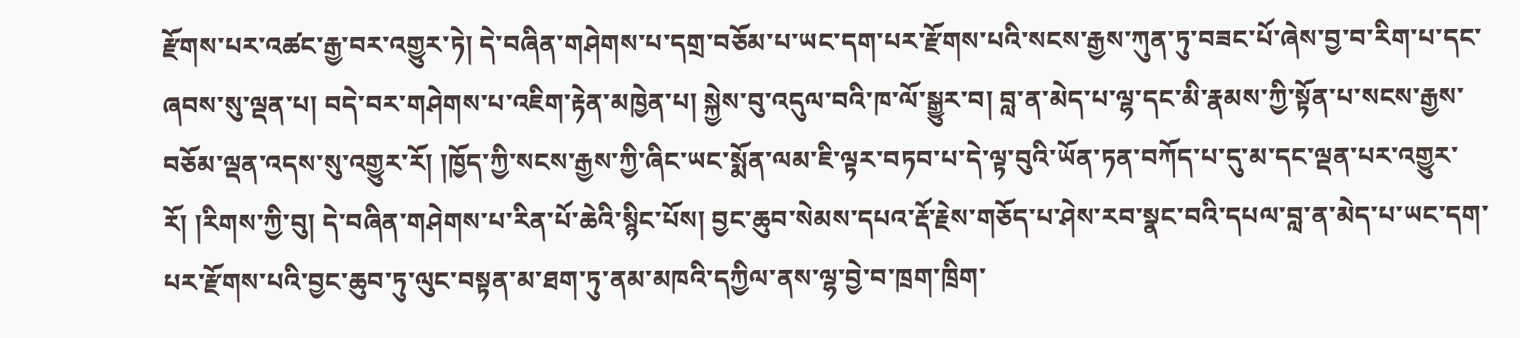རྫོགས་པར་འཚང་རྒྱ་བར་འགྱུར་ཏེ། དེ་བཞིན་གཤེགས་པ་དགྲ་བཅོམ་པ་ཡང་དག་པར་རྫོགས་པའི་སངས་རྒྱས་ཀུན་ཏུ་བཟང་པོ་ཞེས་བྱ་བ་རིག་པ་དང་ཞབས་སུ་ལྡན་པ། བདེ་བར་གཤེགས་པ་འཇིག་རྟེན་མཁྱེན་པ། སྐྱེས་བུ་འདུལ་བའི་ཁ་ལོ་སྒྱུར་བ། བླ་ན་མེད་པ་ལྷ་དང་མི་རྣམས་ཀྱི་སྟོན་པ་སངས་རྒྱས་བཅོམ་ལྡན་འདས་སུ་འགྱུར་རོ། །ཁྱོད་ཀྱི་སངས་རྒྱས་ཀྱི་ཞིང་ཡང་སྨོན་ལམ་ཇི་ལྟར་བཏབ་པ་དེ་ལྟ་བུའི་ཡོན་ཏན་བཀོད་པ་དུ་མ་དང་ལྡན་པར་འགྱུར་རོ། །རིགས་ཀྱི་བུ། དེ་བཞིན་གཤེགས་པ་རིན་པོ་ཆེའི་སྙིང་པོས། བྱང་ཆུབ་སེམས་དཔའ་རྡོ་རྗེས་གཅོད་པ་ཤེས་རབ་སྣང་བའི་དཔལ་བླ་ན་མེད་པ་ཡང་དག་པར་རྫོགས་པའི་བྱང་ཆུབ་ཏུ་ལུང་བསྟན་མ་ཐག་ཏུ་ནམ་མཁའི་དཀྱིལ་ནས་ལྷ་བྱེ་བ་ཁྲག་ཁྲིག་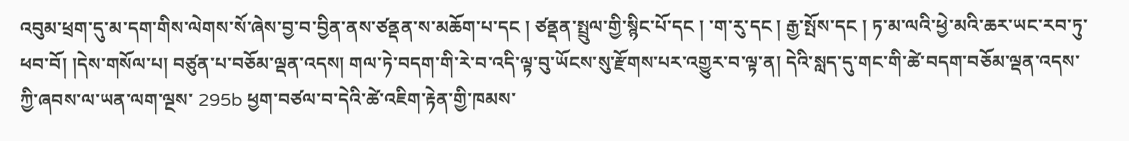འབུམ་ཕྲག་དུ་མ་དག་གིས་ལེགས་སོ་ཞེས་བྱ་བ་བྱིན་ནས་ཙནྡན་ས་མཆོག་པ་དང ། ཙནྡན་སྤྲུལ་གྱི་སྙིང་པོ་དང ། ་ག་རུ་དང ། རྒྱ་སྤོས་དང ། ཏ་མ་ལའི་ཕྱེ་མའི་ཆར་ཡང་རབ་ཏུ་ཕབ་བོ། །དེས་གསོལ་པ། བཙུན་པ་བཅོམ་ལྡན་འདས། གལ་ཏེ་བདག་གི་རེ་བ་འདི་ལྟ་བུ་ཡོངས་སུ་རྫོགས་པར་འགྱུར་བ་ལྟ་ན། དེའི་སླད་དུ་གང་གི་ཚེ་བདག་བཅོམ་ལྡན་འདས་ཀྱི་ཞབས་ལ་ཡན་ལག་ལྔས་ 295b ཕྱག་བཙལ་བ་དེའི་ཚེ་འཇིག་རྟེན་གྱི་ཁམས་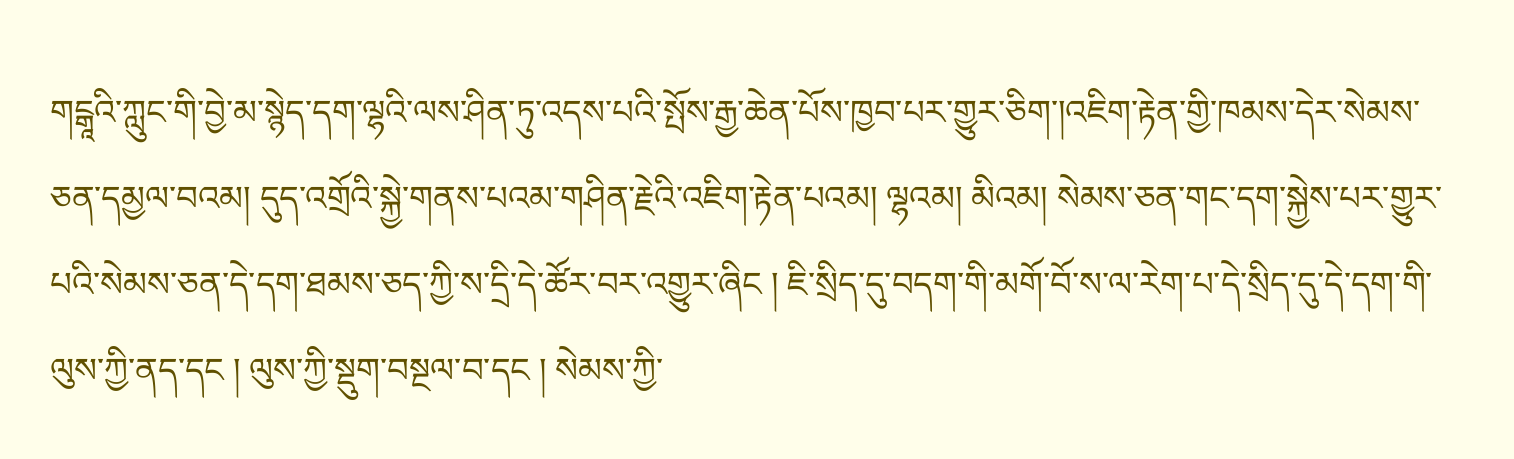གངྒཱའི་ཀླུང་གི་བྱེ་མ་སྙེད་དག་ལྷའི་ལས་ཤིན་ཏུ་འདས་པའི་སྤོས་རྒྱ་ཆེན་པོས་ཁྱབ་པར་གྱུར་ཅིག་།འཇིག་རྟེན་གྱི་ཁམས་དེར་སེམས་ཅན་དམྱལ་བའམ། དུད་འགྲོའི་སྐྱེ་གནས་པའམ་གཤིན་རྗེའི་འཇིག་རྟེན་པའམ། ལྷའམ། མིའམ། སེམས་ཅན་གང་དག་སྐྱེས་པར་གྱུར་པའི་སེམས་ཅན་དེ་དག་ཐམས་ཅད་ཀྱི་ས་དྲི་དེ་ཚོར་བར་འགྱུར་ཞིང ། ཇི་སྲིད་དུ་བདག་གི་མགོ་བོ་ས་ལ་རེག་པ་དེ་སྲིད་དུ་དེ་དག་གི་ལུས་ཀྱི་ནད་དང ། ལུས་ཀྱི་སྡུག་བསྔལ་བ་དང ། སེམས་ཀྱི་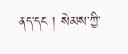ནད་དང ། སེམས་ཀྱི་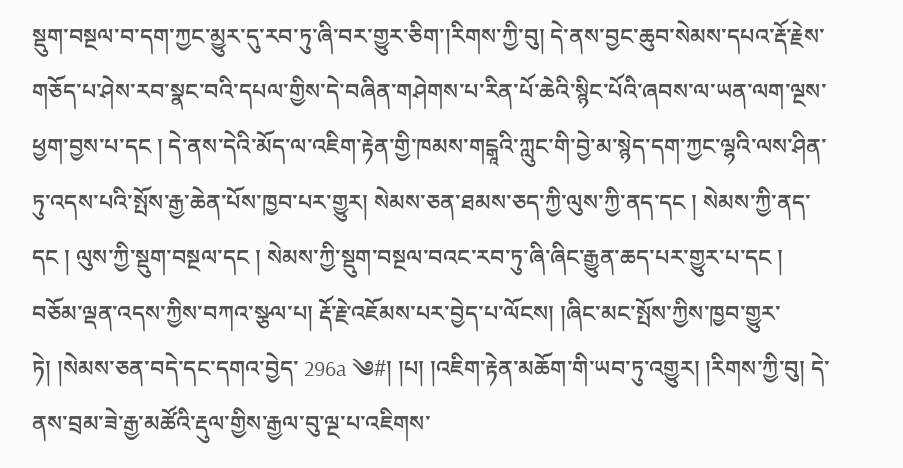སྡུག་བསྔལ་བ་དག་ཀྱང་མྱུར་དུ་རབ་ཏུ་ཞི་བར་གྱུར་ཅིག་།རིགས་ཀྱི་བུ། དེ་ནས་བྱང་ཆུབ་སེམས་དཔའ་རྡོ་རྗེས་གཅོད་པ་ཤེས་རབ་སྣང་བའི་དཔལ་གྱིས་དེ་བཞིན་གཤེགས་པ་རིན་པོ་ཆེའི་སྙིང་པོའི་ཞབས་ལ་ཡན་ལག་ལྔས་ཕྱག་བྱས་པ་དང ། དེ་ནས་དེའི་མོད་ལ་འཇིག་རྟེན་གྱི་ཁམས་གངྒཱའི་ཀླུང་གི་བྱེ་མ་སྙེད་དག་ཀྱང་ལྷའི་ལས་ཤིན་ཏུ་འདས་པའི་སྤོས་རྒྱ་ཆེན་པོས་ཁྱབ་པར་གྱུར། སེམས་ཅན་ཐམས་ཅད་ཀྱི་ལུས་ཀྱི་ནད་དང ། སེམས་ཀྱི་ནད་དང ། ལུས་ཀྱི་སྡུག་བསྔལ་དང ། སེམས་ཀྱི་སྡུག་བསྔལ་བའང་རབ་ཏུ་ཞི་ཞིང་རྒྱུན་ཆད་པར་གྱུར་པ་དང ། བཅོམ་ལྡན་འདས་ཀྱིས་བཀའ་སྩལ་པ། རྡོ་རྗེ་འཇོམས་པར་བྱེད་པ་ལོངས། །ཞིང་མང་སྤོས་ཀྱིས་ཁྱབ་གྱུར་ཏེ། །སེམས་ཅན་བདེ་དང་དགའ་བྱེད་ 296a ༄#། །པ། །འཇིག་རྟེན་མཆོག་གི་ཡབ་ཏུ་འགྱུར། །རིགས་ཀྱི་བུ། དེ་ནས་བྲམ་ཟེ་རྒྱ་མཚོའི་རྡུལ་གྱིས་རྒྱལ་བུ་ལྔ་པ་འཇིགས་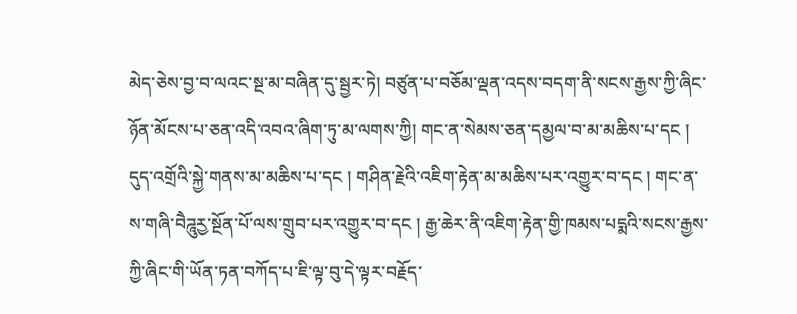མེད་ཅེས་བྱ་བ་ལའང་སྔ་མ་བཞིན་དུ་སྦྱར་ཏེ། བཙུན་པ་བཅོམ་ལྡན་འདས་བདག་ནི་སངས་རྒྱས་ཀྱི་ཞིང་ཉོན་མོངས་པ་ཅན་འདི་འབའ་ཞིག་ཏུ་མ་ལགས་ཀྱི། གང་ན་སེམས་ཅན་དམྱལ་བ་མ་མཆིས་པ་དང ། དུད་འགྲོའི་སྐྱེ་གནས་མ་མཆིས་པ་དང ། གཤིན་རྗེའི་འཇིག་རྟེན་མ་མཆིས་པར་འགྱུར་བ་དང ། གང་ན་ས་གཞི་བཻཌཱུརྱ་སྔོན་པོ་ལས་གྲུབ་པར་འགྱུར་བ་དང ། རྒྱ་ཆེར་ནི་འཇིག་རྟེན་གྱི་ཁམས་པདྨའི་སངས་རྒྱས་ཀྱི་ཞིང་གི་ཡོན་ཏན་བཀོད་པ་ཇི་ལྟ་བུ་དེ་ལྟར་བརྗོད་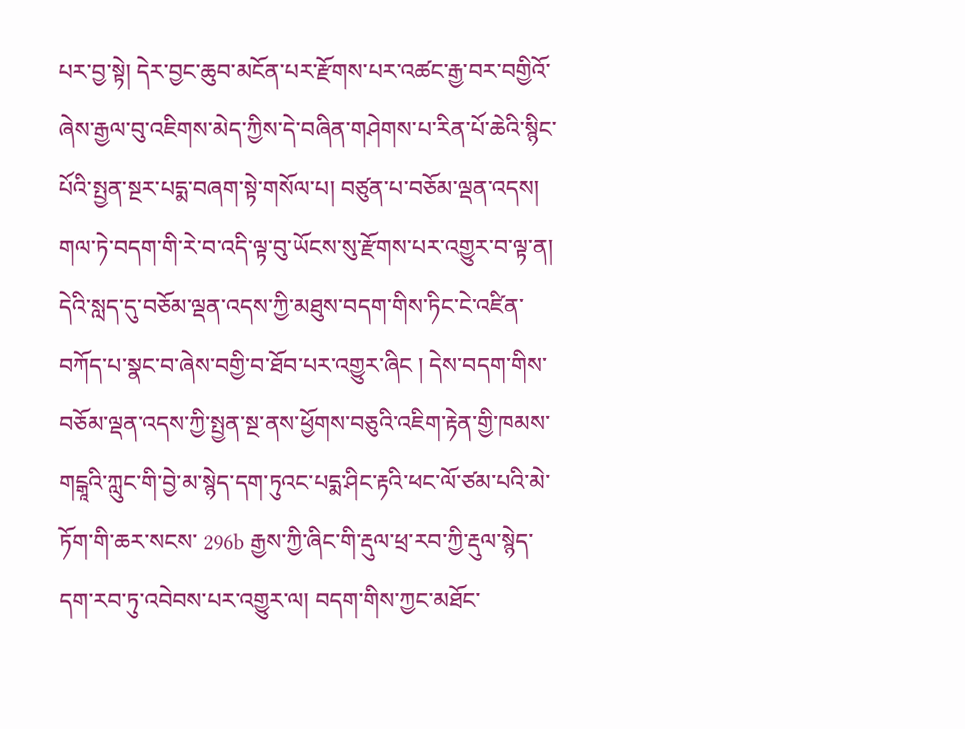པར་བྱ་སྟེ། དེར་བྱང་ཆུབ་མངོན་པར་རྫོགས་པར་འཚང་རྒྱ་བར་བགྱིའོ་ཞེས་རྒྱལ་བུ་འཇིགས་མེད་ཀྱིས་དེ་བཞིན་གཤེགས་པ་རིན་པོ་ཆེའི་སྙིང་པོའི་སྤྱན་སྔར་པདྨ་བཞག་སྟེ་གསོལ་པ། བཙུན་པ་བཅོམ་ལྡན་འདས། གལ་ཏེ་བདག་གི་རེ་བ་འདི་ལྟ་བུ་ཡོངས་སུ་རྫོགས་པར་འགྱུར་བ་ལྟ་ན། དེའི་སླད་དུ་བཅོམ་ལྡན་འདས་ཀྱི་མཐུས་བདག་གིས་ཏིང་ངེ་འཛིན་བཀོད་པ་སྣང་བ་ཞེས་བགྱི་བ་ཐོབ་པར་འགྱུར་ཞིང ། དེས་བདག་གིས་བཅོམ་ལྡན་འདས་ཀྱི་སྤྱན་སྔ་ནས་ཕྱོགས་བཅུའི་འཇིག་རྟེན་གྱི་ཁམས་གངྒཱའི་ཀླུང་གི་བྱེ་མ་སྙེད་དག་ཏུའང་པདྨ་ཤིང་རྟའི་ཕང་ལོ་ཙམ་པའི་མེ་ཏོག་གི་ཆར་སངས་ 296b རྒྱས་ཀྱི་ཞིང་གི་རྡུལ་ཕྲ་རབ་ཀྱི་རྡུལ་སྙེད་དག་རབ་ཏུ་འབེབས་པར་འགྱུར་ལ། བདག་གིས་ཀྱང་མཐོང་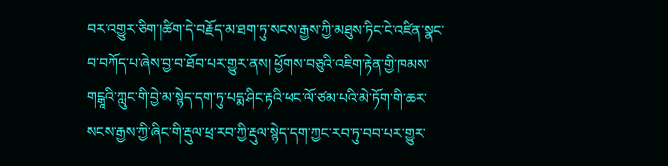བར་འགྱུར་ཅིག་།ཚིག་དེ་བརྗོད་མ་ཐག་ཏུ་སངས་རྒྱས་ཀྱི་མཐུས་ཏིང་ངེ་འཛིན་སྣང་བ་བཀོད་པ་ཞེས་བྱ་བ་ཐོབ་པར་གྱུར་ནས། ཕྱོགས་བཅུའི་འཇིག་རྟེན་གྱི་ཁམས་གངྒཱའི་ཀླུང་གི་བྱེ་མ་སྙེད་དག་ཏུ་པདྨ་ཤིང་རྟའི་ཕང་ལོ་ཙམ་པའི་མེ་ཏོག་གི་ཆར་སངས་རྒྱས་ཀྱི་ཞིང་གི་རྡུལ་ཕྲ་རབ་ཀྱི་རྡུལ་སྙེད་དག་ཀྱང་རབ་ཏུ་བབ་པར་གྱུར་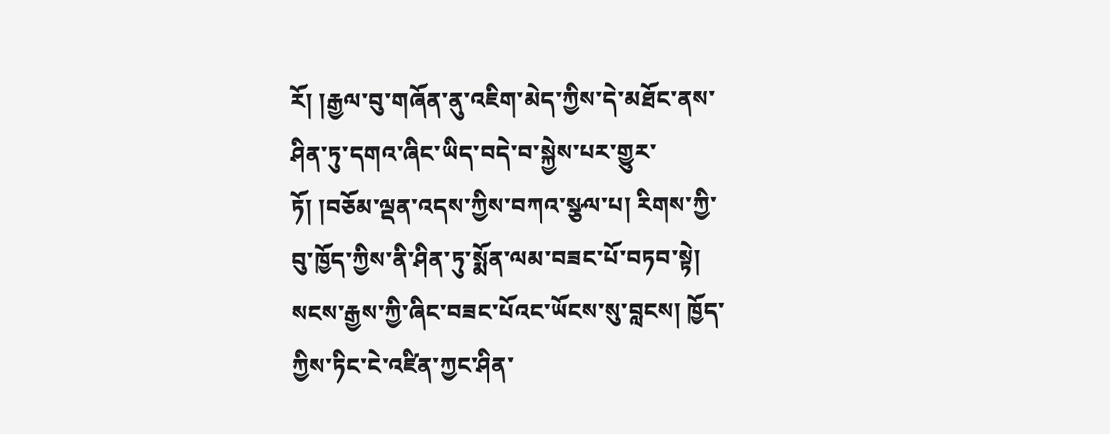རོ། །རྒྱལ་བུ་གཞོན་ནུ་འཇིག་མེད་ཀྱིས་དེ་མཐོང་ནས་ཤིན་ཏུ་དགའ་ཞིང་ཡིད་བདེ་བ་སྐྱེས་པར་གྱུར་ཏོ། །བཅོམ་ལྡན་འདས་ཀྱིས་བཀའ་སྩལ་པ། རིགས་ཀྱི་བུ་ཁྱོད་ཀྱིས་ནི་ཤིན་ཏུ་སྨོན་ལམ་བཟང་པོ་བཏབ་སྟེ། སངས་རྒྱས་ཀྱི་ཞིང་བཟང་པོའང་ཡོངས་སུ་བླངས། ཁྱོད་ཀྱིས་ཏིང་ངེ་འཛིན་ཀྱང་ཤིན་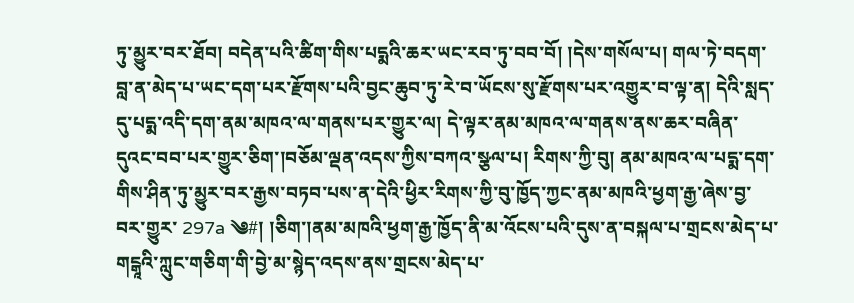ཏུ་མྱུར་བར་ཐོབ། བདེན་པའི་ཚིག་གིས་པདྨའི་ཆར་ཡང་རབ་ཏུ་བབ་བོ། །དེས་གསོལ་པ། གལ་ཏེ་བདག་བླ་ན་མེད་པ་ཡང་དག་པར་རྫོགས་པའི་བྱང་ཆུབ་ཏུ་རེ་བ་ཡོངས་སུ་རྫོགས་པར་འགྱུར་བ་ལྟ་ན། དེའི་སླད་དུ་པདྨ་འདི་དག་ནམ་མཁའ་ལ་གནས་པར་གྱུར་ལ། དེ་ལྟར་ནམ་མཁའ་ལ་གནས་ནས་ཆར་བཞིན་དུའང་བབ་པར་གྱུར་ཅིག་།བཅོམ་ལྡན་འདས་ཀྱིས་བཀའ་སྩལ་པ། རིགས་ཀྱི་བུ། ནམ་མཁའ་ལ་པདྨ་དག་གིས་ཤིན་ཏུ་མྱུར་བར་རྒྱས་བཏབ་པས་ན་དེའི་ཕྱིར་རིགས་ཀྱི་བུ་ཁྱོད་ཀྱང་ནམ་མཁའི་ཕྱག་རྒྱ་ཞེས་བྱ་བར་གྱུར་ 297a ༄#། །ཅིག་།ནམ་མཁའི་ཕྱག་རྒྱ་ཁྱོད་ནི་མ་འོངས་པའི་དུས་ན་བསྐལ་པ་གྲངས་མེད་པ་གངྒཱའི་ཀླུང་གཅིག་གི་བྱེ་མ་སྙེད་འདས་ནས་གྲངས་མེད་པ་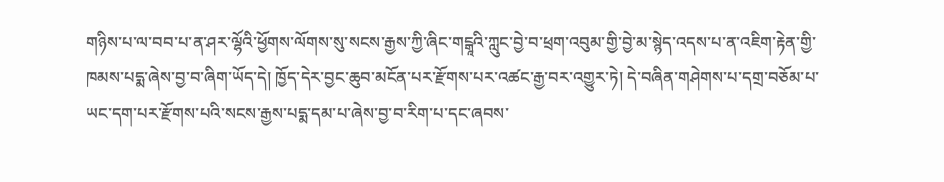གཉིས་པ་ལ་བབ་པ་ན་ཤར་ལྷོའི་ཕྱོགས་ལོགས་སུ་སངས་རྒྱས་ཀྱི་ཞིང་གངྒཱའི་ཀླུང་བྱེ་བ་ཕྲག་འབུམ་གྱི་བྱེ་མ་སྙེད་འདས་པ་ན་འཇིག་རྟེན་གྱི་ཁམས་པདྨ་ཞེས་བྱ་བ་ཞིག་ཡོད་དེ། ཁྱོད་དེར་བྱང་ཆུབ་མངོན་པར་རྫོགས་པར་འཚང་རྒྱ་བར་འགྱུར་ཏེ། དེ་བཞིན་གཤེགས་པ་དགྲ་བཅོམ་པ་ཡང་དག་པར་རྫོགས་པའི་སངས་རྒྱས་པདྨ་དམ་པ་ཞེས་བྱ་བ་རིག་པ་དང་ཞབས་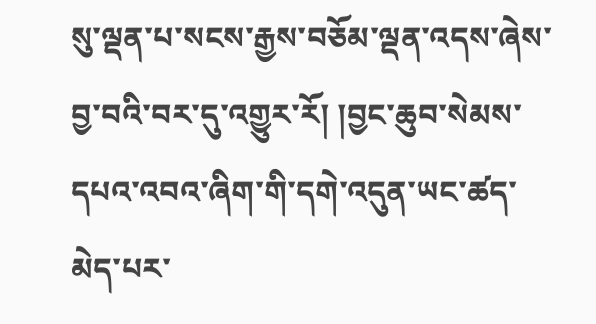སུ་ལྡན་པ་སངས་རྒྱས་བཅོམ་ལྡན་འདས་ཞེས་བྱ་བའི་བར་དུ་འགྱུར་རོ། །བྱང་ཆུབ་སེམས་དཔའ་འབའ་ཞིག་གི་དགེ་འདུན་ཡང་ཚད་མེད་པར་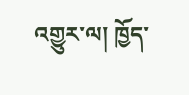འགྱུར་ལ། ཁྱོད་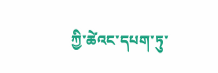ཀྱི་ཚེའང་དཔག་ཏུ་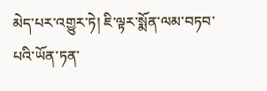མེད་པར་འགྱུར་ཏེ། ཇི་ལྟར་སྨོན་ལམ་བཏབ་པའི་ཡོན་ཏན་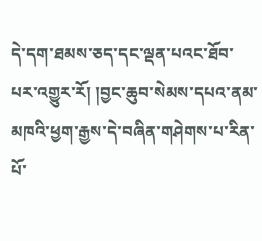དེ་དག་ཐམས་ཅད་དང་ལྡན་པའང་ཐོབ་པར་འགྱུར་རོ། །བྱང་ཆུབ་སེམས་དཔའ་ནམ་མཁའི་ཕྱག་རྒྱས་དེ་བཞིན་གཤེགས་པ་རིན་པོ་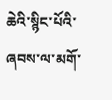ཆེའི་སྙིང་པོའི་ཞབས་ལ་མགོ་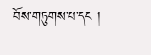བོས་གཏུགས་པ་དང །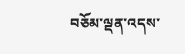བཅོམ་ལྡན་འདས་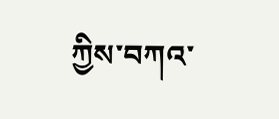ཀྱིས་བཀའ་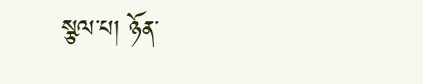སྩལ་པ། ཉོན་